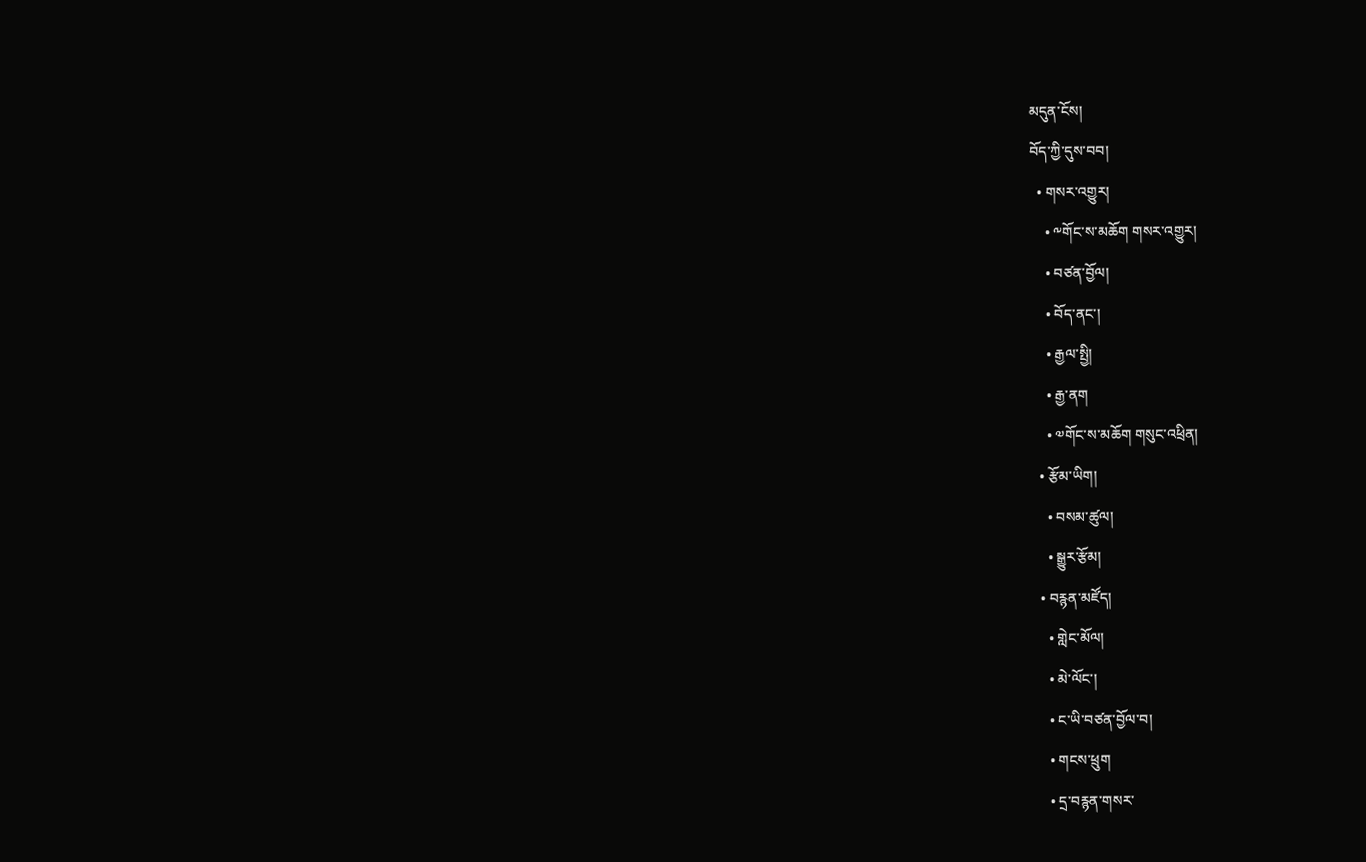མདུན་ངོས།
བོད་ཀྱི་དུས་བབ།
  • གསར་འགྱུར།
    • ༸གོང་ས་མཆོག གསར་འགྱུར།
    • བཙན་བྱོལ།
    • བོད་ནང་།
    • རྒྱལ་སྤྱི།
    • རྒྱ་ནག
    • ༧གོང་ས་མཆོག གསུང་འཕྲིན།
  • རྩོམ་ཡིག།
    • བསམ་ཚུལ།
    • སྒྱུར་རྩོམ།
  • བརྙན་མཛོད།
    • གླེང་མོལ།
    • མེ་ལོང་།
    • ང་ཡི་བཙན་བྱོལ་བ།
    • གངས་ཕྲུག
    • དྲ་བརྙན་གསར་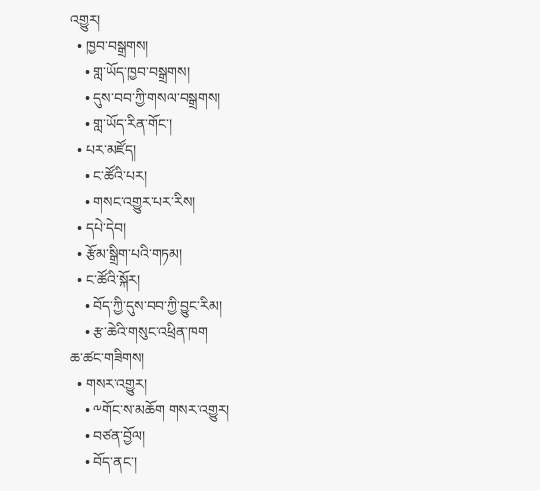འགྱུར།
  • ཁྱབ་བསྒྲགས།
    • གླ་ཡོད་ཁྱབ་བསྒྲགས།
    • དུས་བབ་ཀྱི་གསལ་བསྒྲགས།
    • གླ་ཡོད་རིན་གོང་།
  • པར་མཛོད།
    • ང་ཚོའི་པར།
    • གསང་འགྱུར་པར་རིས།
  • དཔེ་དེབ།
  • རྩོམ་སྒྲིག་པའི་གཏམ།
  • ང་ཚོའི་སྐོར།
    • བོད་ཀྱི་དུས་བབ་ཀྱི་བྱུང་རིམ།
    • རྩ་ཆེའི་གསུང་འཕྲིན་ཁག
ཆ་ཚང་གཟིགས།
  • གསར་འགྱུར།
    • ༸གོང་ས་མཆོག གསར་འགྱུར།
    • བཙན་བྱོལ།
    • བོད་ནང་།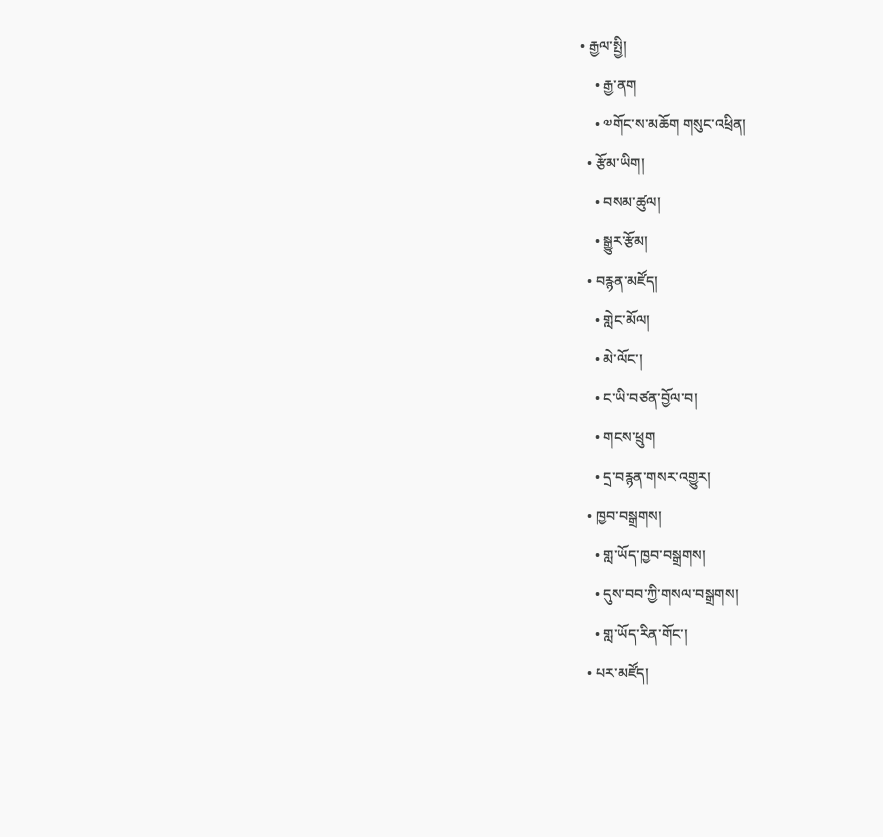• རྒྱལ་སྤྱི།
    • རྒྱ་ནག
    • ༧གོང་ས་མཆོག གསུང་འཕྲིན།
  • རྩོམ་ཡིག།
    • བསམ་ཚུལ།
    • སྒྱུར་རྩོམ།
  • བརྙན་མཛོད།
    • གླེང་མོལ།
    • མེ་ལོང་།
    • ང་ཡི་བཙན་བྱོལ་བ།
    • གངས་ཕྲུག
    • དྲ་བརྙན་གསར་འགྱུར།
  • ཁྱབ་བསྒྲགས།
    • གླ་ཡོད་ཁྱབ་བསྒྲགས།
    • དུས་བབ་ཀྱི་གསལ་བསྒྲགས།
    • གླ་ཡོད་རིན་གོང་།
  • པར་མཛོད།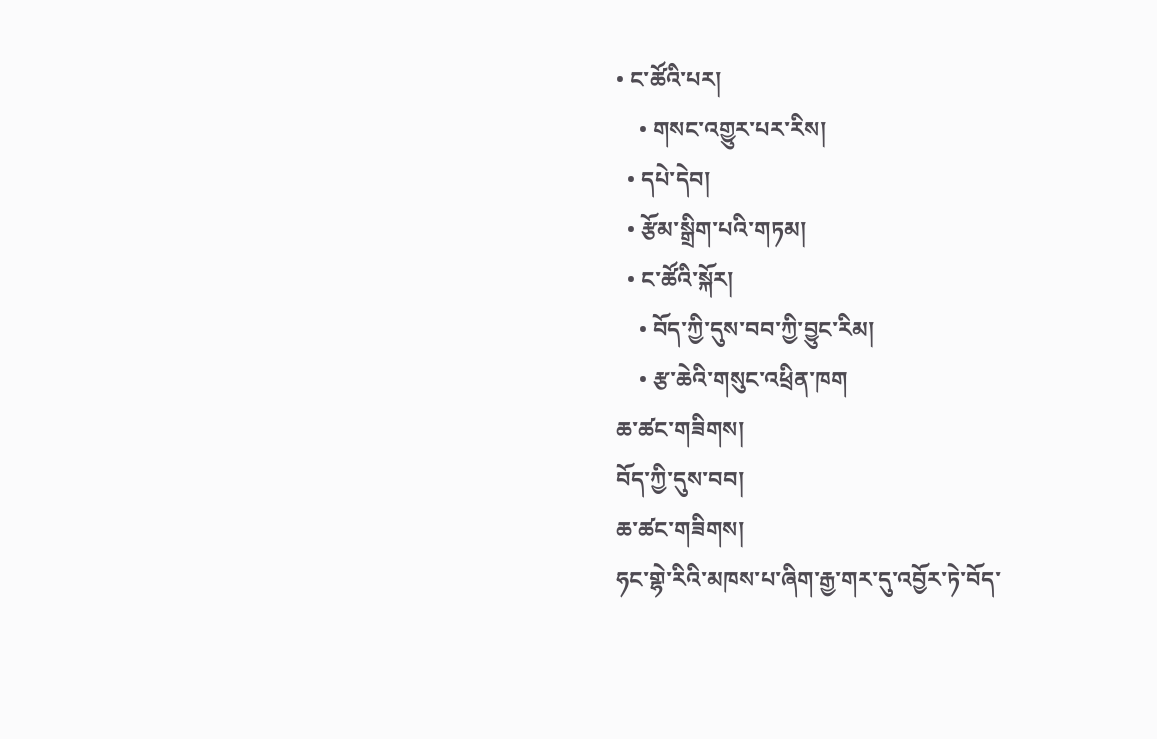• ང་ཚོའི་པར།
    • གསང་འགྱུར་པར་རིས།
  • དཔེ་དེབ།
  • རྩོམ་སྒྲིག་པའི་གཏམ།
  • ང་ཚོའི་སྐོར།
    • བོད་ཀྱི་དུས་བབ་ཀྱི་བྱུང་རིམ།
    • རྩ་ཆེའི་གསུང་འཕྲིན་ཁག
ཆ་ཚང་གཟིགས།
བོད་ཀྱི་དུས་བབ།
ཆ་ཚང་གཟིགས།
ཧང་གྷེ་རིའི་མཁས་པ་ཞིག་རྒྱ་གར་དུ་འབྱོར་ཏེ་བོད་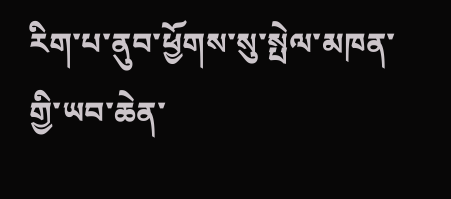རིག་པ་ནུབ་ཕྱོགས་སུ་སྤེལ་མཁན་གྱི་ཡབ་ཆེན་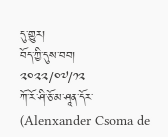དུ་གྱུར།
བོད་ཀྱི་དུས་བབ།
༢༠༢༢/༠༧/༡༢
ཀོ་རོ་ཤི་ཅོ་མ་ཤཱན་དོར་ (Alenxander Csoma de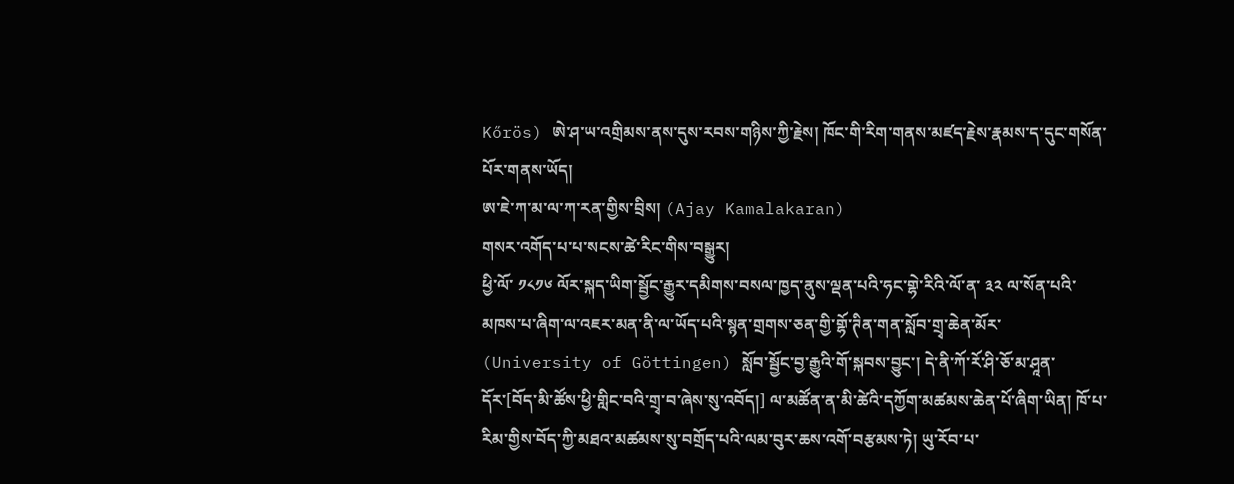Kőrös) ཨེ་ཤ་ཡ་འགྲིམས་ནས་དུས་རབས་གཉིས་ཀྱི་རྗེས། ཁོང་གི་རིག་གནས་མཛད་རྗེས་རྣམས་ད་དུང་གསོན་པོར་གནས་ཡོད།
ཨ་ཇེ་ཀ་མ་ལ་ཀ་རན་གྱིས་བྲིས། (Ajay Kamalakaran)
གསར་འགོད་པ་པ་སངས་ཚེ་རིང་གིས་བསྒྱུར།
ཕྱི་ལོ་ ༡༨༡༦ ལོར་སྐད་ཡིག་སྦྱོང་རྒྱུར་དམིགས་བསལ་ཁྱད་ནུས་ལྡན་པའི་ཧང་གྷེ་རིའི་ལོ་ན་ ༣༢ ལ་སོན་པའི་མཁས་པ་ཞིག་ལ་འཇར་མན་ནི་ལ་ཡོད་པའི་སྙན་གྲགས་ཅན་གྱི་གྷོ་ཊིན་གན་སློབ་གྲྭ་ཆེན་མོར་ (University of Göttingen) སློབ་སྦྱོང་བྱ་རྒྱུའི་གོ་སྐབས་བྱུང་། དེ་ནི་ཀོ་རོ་ཤི་ཅོ་མ་ཤཱན་དོར་[བོད་མི་ཚོས་ཕྱི་གླིང་བའི་གྲྭ་བ་ཞེས་སུ་འབོད།] ལ་མཚོན་ན་མི་ཚེའི་དཀྱོག་མཚམས་ཆེན་པོ་ཞིག་ཡིན། ཁོ་པ་རིམ་གྱིས་བོད་ཀྱི་མཐའ་མཚམས་སུ་བགྲོད་པའི་ལམ་བུར་ཆས་འགོ་བརྩམས་ཏེ། ཡུ་རོབ་པ་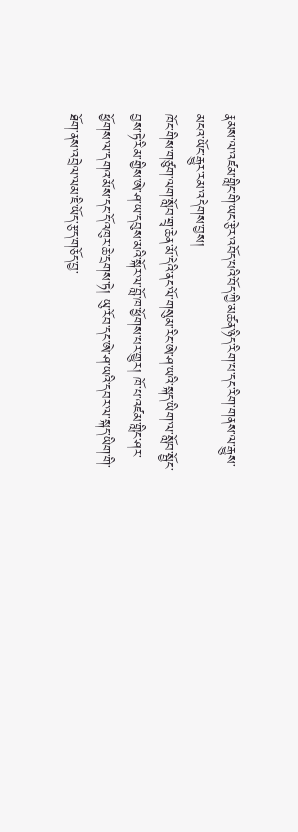རྣམས་ལ་འཛམ་གླིང་གི་ཡང་རྩེར་འབོད་པའི་བོད་ཀྱི་མཚན་ཉིད་རིག་པ་དང་རིག་གནས་ལ་རྒྱུས་མངའ་ཡོང་རྒྱུར་རམ་འདེགས་བྱས།
ཁོང་གིས་གཙུག་ལག་སློབ་གྲྭ་ཆེན་མོ་དེའི་ནང་ལོ་གསུམ་རིང་ཨེ་ཤ་ཡའི་སྐད་ཡིག་ལ་སློབ་སྦྱོང་བྱས་ཏེ་རིམ་གྱིས་ཨེ་ཤ་ཡ་དབུས་མའི་སྐོར་ལ་བློ་ཁ་ཕྱོགས་པར་གྱུར། ཁོ་པ་འཛམ་གླིང་ཤར་ཕྱོགས་ལ་དགའ་མོས་དང་དོ་འཁུར་ཆེ་དྲགས་ཏེ། ཡུ་རོབ་དང་ཨེ་ཤ་ཡའི་དབར་ལ་སྐད་ཡིག་གི་ཐོག་ནས་འབྲེལ་ལམ་ཇི་ཡོད་རྩད་གཅོད་བྱ་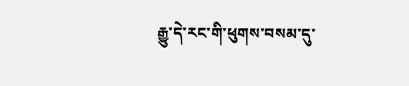རྒྱུ་དེ་རང་གི་ཕུགས་བསམ་དུ་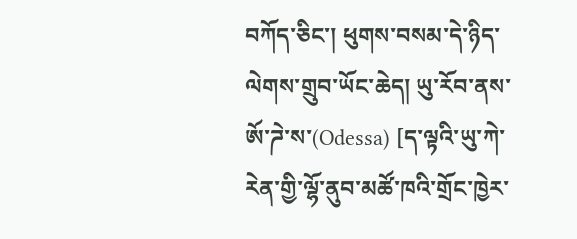བཀོད་ཅིང་། ཕུགས་བསམ་དེ་ཉིད་ལེགས་གྲུབ་ཡོང་ཆེད། ཡུ་རོབ་ནས་ཨོ་ཌེ་ས་(Odessa) [ད་ལྟའི་ཡུ་ཀེ་རེན་གྱི་ལྷོ་ནུབ་མཚོ་ཁའི་གྲོང་ཁྱེར་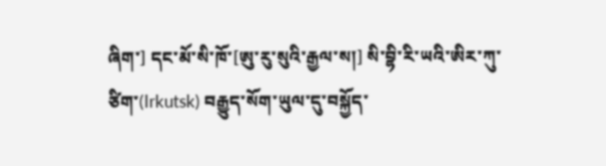ཞིག་] དང་མོ་སི་ཁོ་[ཨུ་རུ་སུའི་རྒྱལ་ས།] སི་བྷི་རི་ཡའི་ཨིར་ཀུ་ཙིག་(Irkutsk) བརྒྱུད་སོག་ཡུལ་དུ་བསྐྱོད་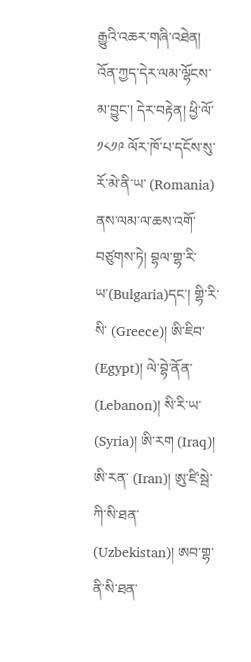རྒྱུའི་འཆར་གཞི་འཐེན། འོན་ཀྱད་དེར་ལམ་ལྷོངས་མ་བྱུང་། དེར་བརྟེན། ཕྱི་ལོ་ ༡༨༡༩ ལོར་ཁོ་པ་དངོས་སུ་རོ་མེ་ནི་ཡ་ (Romania) ནས་ལམ་ལ་ཆས་འགོ་བཙུགས་ཏེ། བྷལ་གྷ་རི་ཡ་(Bulgaria)དང་། གྷི་རི་སི་ (Greece)། ཨི་ཇིབ་ (Egypt)། ལེ་བྷེ་ནོན་ (Lebanon)། སི་རི་ཡ་ (Syria)། ཨི་རག (Iraq)། ཨི་རན་ (Iran)། ཨུ་ཛི་སྦེ་ཀི་སི་ཐན་ (Uzbekistan)། ཨབ་གྷ་ནི་སི་ཐན་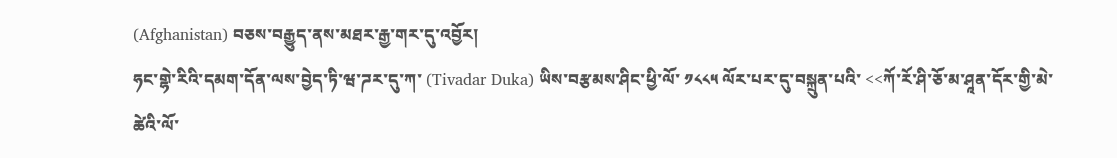(Afghanistan) བཅས་བརྒྱུད་ནས་མཐར་རྒྱ་གར་དུ་འབྱོར།
ཧང་གྷེ་རིའི་དམག་དོན་ལས་བྱེད་ཏི་ཝ་ཌར་དུ་ཀ་ (Tivadar Duka) ཡིས་བརྩམས་ཤིང་ཕྱི་ལོ་ ༡༨༨༥ ལོར་པར་དུ་བསྐྲུན་པའི་ <<ཀོ་རོ་ཤི་ཅོ་མ་ཤཱན་དོར་གྱི་མེ་ཚེའི་ལོ་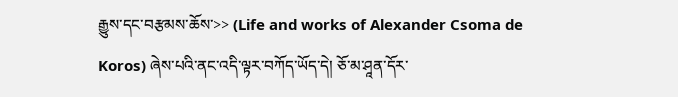རྒྱུས་དང་བརྩམས་ཆོས་>> (Life and works of Alexander Csoma de Koros) ཞེས་པའི་ནང་འདི་ལྟར་བཀོད་ཡོད་དེ། ཅོ་མ་ཤཱན་དོར་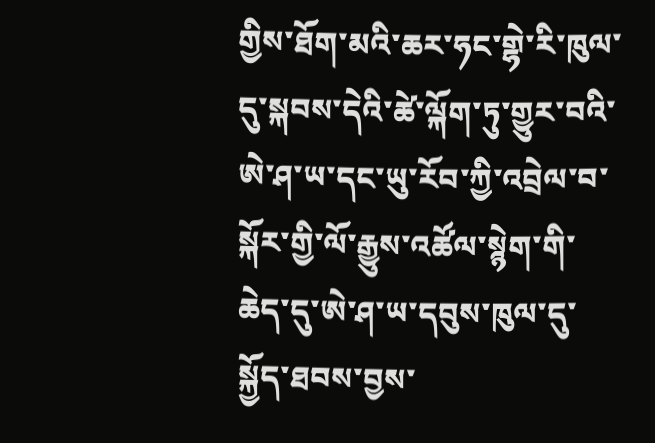གྱིས་ཐོག་མའི་ཆར་ཧང་གྷེ་རི་ཁུལ་དུ་སྐབས་དེའི་ཚེ་ལྐོག་ཏུ་གྱུར་བའི་ཨེ་ཤ་ཡ་དང་ཡུ་རོབ་ཀྱི་འབྲེལ་བ་སྐོར་གྱི་ལོ་རྒྱུས་འཚོལ་སྙེག་གི་ཆེད་དུ་ཨེ་ཤ་ཡ་དབུས་ཁུལ་དུ་སྐྱོད་ཐབས་བྱས་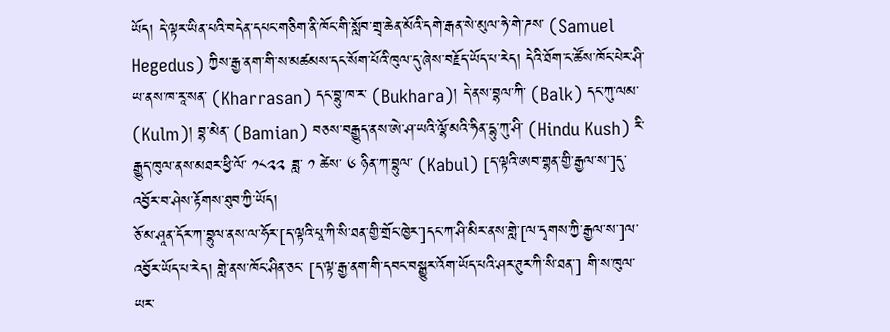ཡོད། དེ་ལྟར་ཡིན་པའི་བདེན་དཔང་གཅིག་ནི་ཁོང་གི་སློབ་གྲྭ་ཆེན་མོའི་དགེ་རྒན་སེ་མུལ་ཧེ་གེ་ཌས་ (Samuel Hegedus) ཀྱིས་རྒྱ་ནག་གི་ས་མཚམས་དང་སོག་པོའི་ཁུལ་དུ་ཞེས་བརྗོད་ཡོད་པ་རེད། དེའི་ཐོག་ང་ཚོས་ཁོང་པེར་ཤི་ཡ་ནས་ཁ་རཱ་སན་ (Kharrasan) དང་བྷུ་ཁ་ར་ (Bukhara)། དེ་ནས་བྷལ་ཀི་ (Balk) དང་ཀུ་ལམ་ (Kulm)། བྷ་མེན་ (Bamian) བཅས་བརྒྱུད་ནས་ཨེ་ཤ་ཡའི་ལྷོ་མའི་ཧིན་དྷུ་ཀུ་ཤི་ (Hindu Kush) རི་རྒྱུད་ཁུལ་ནས་མཐར་ཕྱི་ལོ་ ༡༨༢༢ ཟླ་ ༡ ཚེས་ ༦ ཉིན་ཀ་བྷུལ་ (Kabul) [ད་ལྟའི་ཨབ་གྷན་གྱི་རྒྱལ་ས་]དུ་འབྱོར་བ་ཤེས་རྟོགས་ཐུབ་ཀྱི་ཡོད།
ཅོ་མ་ཤཱན་དོར་ཀ་བྷུལ་ནས་ལ་ཧོར་[ད་ལྟའི་པཱ་ཀི་སི་ཐན་གྱི་གྲོང་ཁྱེར་]དང་ཀ་ཤི་མིར་ནས་གླེ་[ལ་དྭགས་ཀྱི་རྒྱལ་ས་]ལ་འབྱོར་ཡོད་པ་རེད། གླེ་ནས་ཁོང་ཤིན་ཅང་ [ད་ལྟ་རྒྱ་ནག་གི་དབང་བསྒྱུར་འོག་ཡོད་པའི་ཤར་ཊུར་ཀི་སི་ཐན་] གི་ས་ཁུལ་ཡར་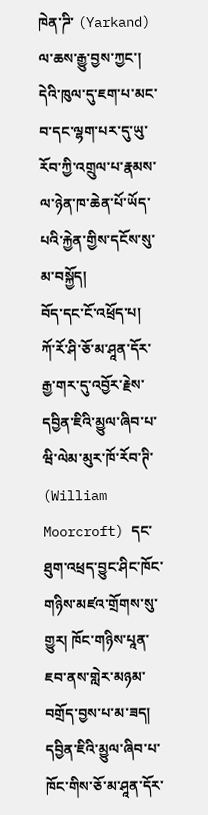ཁེན་ཌི་ (Yarkand) ལ་ཆས་རྒྱུ་བྱས་ཀྱང་། དེའི་ཁུལ་དུ་ཇག་པ་མང་བ་དང་ལྷག་པར་དུ་ཡུ་རོབ་ཀྱི་འགྲུལ་པ་རྣམས་ལ་ཉེན་ཁ་ཆེན་པོ་ཡོད་པའི་རྐྱེན་གྱིས་དངོས་སུ་མ་བསྐྱོད།
བོད་དང་ངོ་འཕྲོད་པ།
ཀོ་རོ་ཤི་ཅོ་མ་ཤཱན་དོར་རྒྱ་གར་དུ་འབྱོར་རྗེས་དབྱིན་ཇིའི་མྱུལ་ཞིབ་པ་ཝི་ལེམ་མུར་ཁོ་རོབ་ཊི་ (William Moorcroft) དང་ཐུག་འཕྲད་བྱུང་ཤིང་ཁོང་གཉིས་མཛའ་གྲོགས་སུ་གྱུར། ཁོང་གཉིས་པཱན་ཇབ་ནས་གླེར་མཉམ་བགྲོད་བྱས་པ་མ་ཟད། དབྱིན་ཇིའི་མྱུལ་ཞིབ་པ་ཁོང་གིས་ཅོ་མ་ཤཱན་དོར་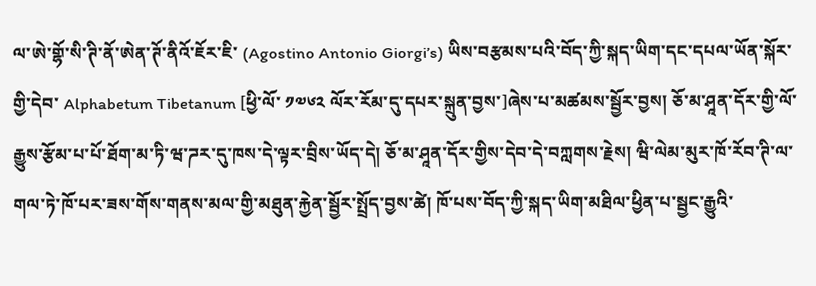ལ་ཨེ་གྷོ་སི་ཊི་ནོ་ཨེན་ཊོ་ནིའོ་ཇོར་ཇི་ (Agostino Antonio Giorgi’s) ཡིས་བརྩམས་པའི་བོད་ཀྱི་སྐད་ཡིག་དང་དཔལ་ཡོན་སྐོར་གྱི་དེབ་ Alphabetum Tibetanum [ཕྱི་ལོ་ ༡༧༦༢ ལོར་རོམ་དུ་དཔར་སྐྲུན་བྱས་]ཞེས་པ་མཚམས་སྦྱོར་བྱས། ཅོ་མ་ཤཱན་དོར་གྱི་ལོ་རྒྱུས་རྩོམ་པ་པོ་ཐོག་མ་ཏི་ཝ་ཌར་དུ་ཁས་དེ་ལྟར་བྲིས་ཡོད་དེ། ཅོ་མ་ཤཱན་དོར་གྱིས་དེབ་དེ་བཀླགས་རྗེས། ཝི་ལེམ་མུར་ཁོ་རོབ་ཊི་ལ་གལ་ཏེ་ཁོ་པར་ཟས་གོས་གནས་མལ་གྱི་མཐུན་རྐྱེན་སྦྱོར་སྤྲོད་བྱས་ཚེ། ཁོ་པས་བོད་ཀྱི་སྐད་ཡིག་མཐིལ་ཕྱིན་པ་སྦྱང་རྒྱུའི་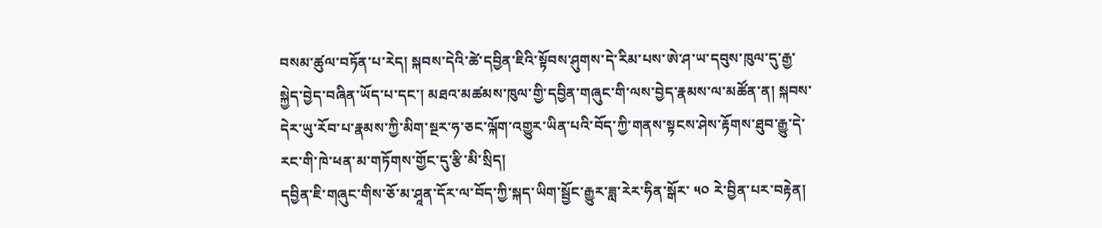བསམ་ཚུལ་བཏོན་པ་རེད། སྐབས་དེའི་ཚེ་དབྱིན་ཇིའི་སྟོབས་ཤུགས་དེ་རིམ་པས་ཨེ་ཤ་ཡ་དབུས་ཁུལ་དུ་རྒྱ་སྐྱེད་བྱེད་བཞིན་ཡོད་པ་དང་། མཐའ་མཚམས་ཁུལ་གྱི་དབྱིན་གཞུང་གི་ལས་བྱེད་རྣམས་ལ་མཚོན་ན། སྐབས་དེར་ཡུ་རོབ་པ་རྣམས་ཀྱི་མིག་སྔར་ཧ་ཅང་ལྐོག་འགྱུར་ཡིན་པའི་བོད་ཀྱི་གནས་སྟངས་ཤེས་རྟོགས་ཐུབ་རྒྱུ་དེ་རང་གི་ཁེ་ཕན་མ་གཏོགས་གྱོང་དུ་རྩི་མི་སྲིད།
དབྱིན་ཇི་གཞུང་གིས་ཅོ་མ་ཤཱན་དོར་ལ་བོད་ཀྱི་སྐད་ཡིག་སྦྱོང་རྒྱུར་ཟླ་རེར་ཧིན་སྒོར་ ༥༠ རེ་བྱིན་པར་བརྟེན།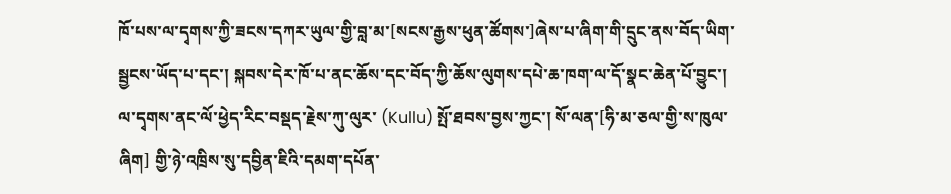ཁོ་པས་ལ་དྭགས་ཀྱི་ཟངས་དཀར་ཡུལ་གྱི་བླ་མ་[སངས་རྒྱས་ཕུན་ཚོགས་]ཞེས་པ་ཞིག་གི་དྲུང་ནས་བོད་ཡིག་སྦྱངས་ཡོད་པ་དང་། སྐབས་དེར་ཁོ་པ་ནང་ཆོས་དང་བོད་ཀྱི་ཆོས་ལུགས་དཔེ་ཆ་ཁག་ལ་དོ་སྣང་ཆེན་པོ་བྱུང་། ལ་དྭགས་ནང་ལོ་ཕྱེད་རིང་བསྡད་རྗེས་ཀུ་ལུར་ (Kullu) སྤོ་ཐབས་བྱས་ཀྱང་། སོ་ལན་[ཧི་མ་ཅལ་གྱི་ས་ཁུལ་ཞིག] གྱི་ཉེ་འཁྲིས་སུ་དབྱིན་ཇིའི་དམག་དཔོན་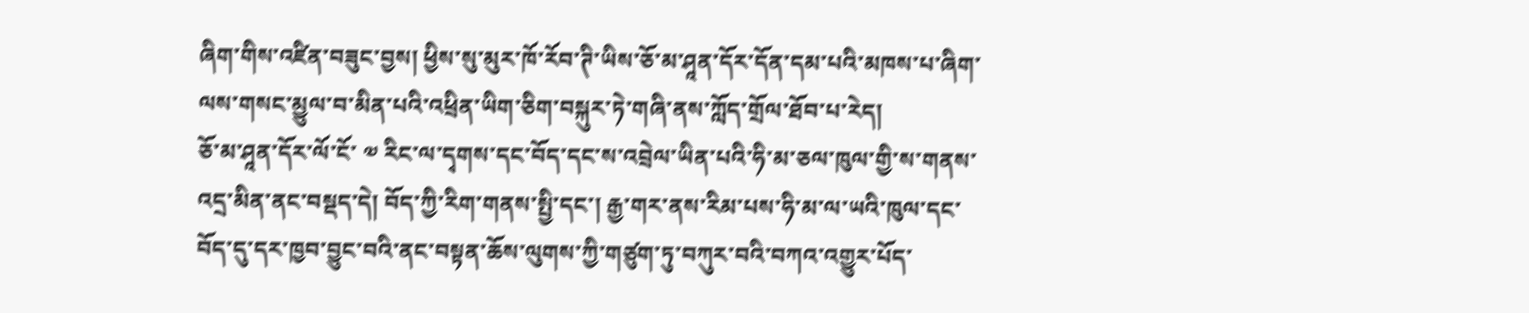ཞིག་གིས་འཛིན་བཟུང་བྱས། ཕྱིས་སུ་མུར་ཁོ་རོབ་ཊི་ཡིས་ཅོ་མ་ཤཱན་དོར་དོན་དམ་པའི་མཁས་པ་ཞིག་ལས་གསང་མྱུལ་བ་མིན་པའི་འཕྲིན་ཡིག་ཅིག་བསྐུར་ཏེ་གཞི་ནས་ཀློད་གྲོལ་ཐོབ་པ་རེད།
ཅོ་མ་ཤཱན་དོར་ལོ་ངོ་ ༧ རིང་ལ་དྭགས་དང་བོད་དང་ས་འབྲེལ་ཡིན་པའི་ཧི་མ་ཅལ་ཁུལ་གྱི་ས་གནས་འདྲ་མིན་ནང་བསྡད་དེ། བོད་ཀྱི་རིག་གནས་སྤྱི་དང་། རྒྱ་གར་ནས་རིམ་པས་ཧི་མ་ལ་ཡའི་ཁུལ་དང་བོད་དུ་དར་ཁྱབ་བྱུང་བའི་ནང་བསྟན་ཆོས་ལུགས་ཀྱི་གཙུག་ཏུ་བཀུར་བའི་བཀའ་འགྱུར་པོད་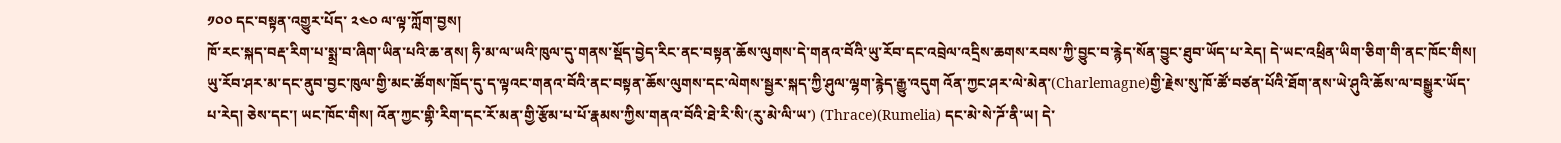༡༠༠ དང་བསྟན་འགྱུར་པོད་ ༢༤༠ ལ་ལྟ་ཀློག་བྱས།
ཁོ་རང་སྐད་བརྡ་རིག་པ་སྨྲ་བ་ཞིག་ཡིན་པའི་ཆ་ནས། ཧི་མ་ལ་ཡའི་ཁུལ་དུ་གནས་སྡོད་བྱེད་རིང་ནང་བསྟན་ཆོས་ལུགས་དེ་གནའ་བོའི་ཡུ་རོབ་དང་འབྲེལ་འདྲིས་ཆགས་རབས་ཀྱི་བྱུང་བ་རྙེད་སོན་བྱུང་ཐུབ་ཡོད་པ་རེད། དེ་ཡང་འཕྲིན་ཡིག་ཅིག་གི་ནང་ཁོང་གིས། ཡུ་རོབ་ཤར་མ་དང་ནུབ་བྱང་ཁུལ་གྱི་མང་ཚོགས་ཁྲོད་དུ་ད་ལྟའང་གནའ་བོའི་ནང་བསྟན་ཆོས་ལུགས་དང་ལེགས་སྦྱར་སྐད་ཀྱི་ཤུལ་ལྷག་རྙེད་རྒྱུ་འདུག འོན་ཀྱང་ཤར་ལེ་མེན་(Charlemagne)གྱི་རྗེས་སུ་ཁོ་ཚོ་བཙན་པོའི་ཐོག་ནས་ཡེ་ཤུའི་ཆོས་ལ་བསྒྱུར་ཡོད་པ་རེད། ཅེས་དང་། ཡང་ཁོང་གིས། འོན་ཀྱང་གྷི་རིག་དང་རོ་མན་གྱི་རྩོམ་པ་པོ་རྣམས་ཀྱིས་གནའ་བོའི་ཐེ་རི་སི་(རུ་མེ་ལི་ཡ་) (Thrace)(Rumelia) དང་མེ་སེ་ཌོ་ནི་ཡ། དེ་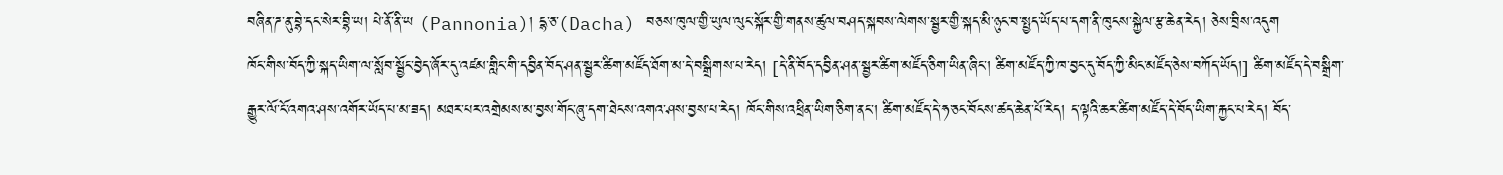བཞིན་ཌ་ནུ་བྷེ་དང་སེར་བྷི་ཡ། པེ་ནོ་ནི་ཡ (Pannonia)། དྷ་ཅ་(Dacha) བཅས་ཁུལ་གྱི་ཡུལ་ལུང་སྐོར་གྱི་གནས་ཚུལ་བཤད་སྐབས་ལེགས་སྦྱར་གྱི་སྐད་མི་ཉུང་བ་སྤྱད་ཡོད་པ་དག་ནི་ཁུངས་སྐྱེལ་རྩ་ཆེན་རེད། ཅེས་བྲིས་འདུག
ཁོང་གིས་བོད་ཀྱི་སྐད་ཡིག་ལ་སློབ་སྦྱོང་བྱེད་ཞོར་དུ་འཛམ་གླིང་གི་དབྱིན་བོད་ཤན་སྦྱར་ཚིག་མཛོད་ཐོག་མ་དེ་བསྒྲིགས་པ་རེད། [དེ་ནི་བོད་དབྱིན་ཤན་སྦྱར་ཚིག་མཛོད་ཅིག་ཡིན་ཞིང་། ཚིག་མཛོད་ཀྱི་ཁ་བྱང་དུ་བོད་ཀྱི་མིང་མཛོད་ཅེས་བཀོད་ཡོད།] ཚིག་མཛོད་དེ་བསྒྲིག་རྒྱུར་ལོ་ངོ་འགའ་ཤས་འགོར་ཡོད་པ་མ་ཟད། མཐར་པར་འགྲེམས་མ་བྱས་གོང་ཞུ་དག་ཐེངས་འགའ་ཤས་བྱས་པ་རེད། ཁོང་གིས་འཕྲིན་ཡིག་ཅིག་ནང་། ཚིག་མཛོད་དེ་ཧ་ཅང་བོངས་ཚད་ཆེན་པོ་རེད། ད་ལྟའི་ཆར་ཚིག་མཛོད་དེ་བོད་ཡིག་རྐྱང་པ་རེད། བོད་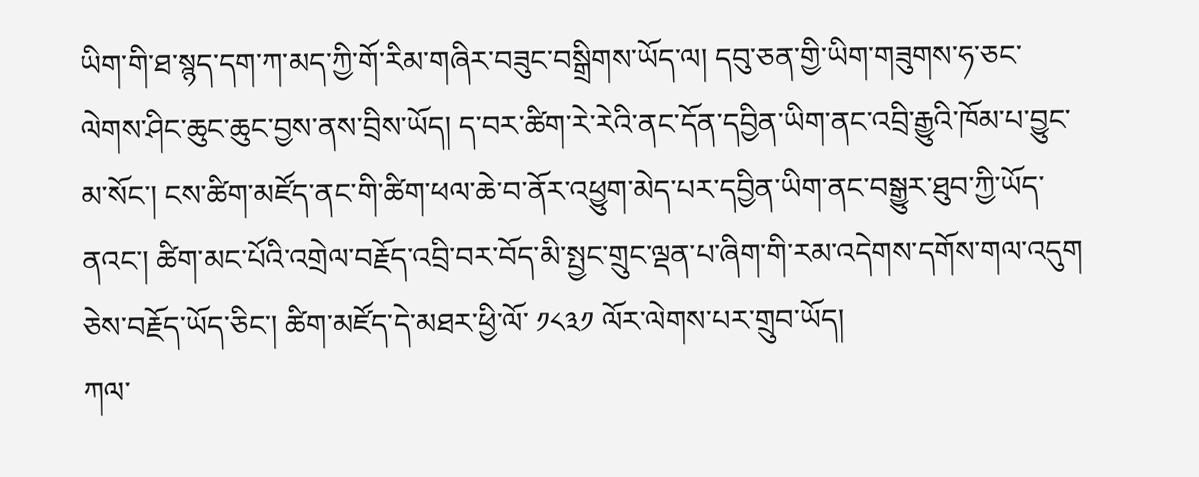ཡིག་གི་ཐ་སྙད་དག་ཀ་མད་ཀྱི་གོ་རིམ་གཞིར་བཟུང་བསྒྲིགས་ཡོད་ལ། དབུ་ཅན་གྱི་ཡིག་གཟུགས་ཧ་ཅང་ལེགས་ཤིང་ཆུང་ཆུང་བྱས་ནས་བྲིས་ཡོད། ད་བར་ཚིག་རེ་རེའི་ནང་དོན་དབྱིན་ཡིག་ནང་འབྲི་རྒྱུའི་ཁོམ་པ་བྱུང་མ་སོང་། ངས་ཚིག་མཛོད་ནང་གི་ཚིག་ཕལ་ཆེ་བ་ནོར་འཕྱུག་མེད་པར་དབྱིན་ཡིག་ནང་བསྒྱུར་ཐུབ་ཀྱི་ཡོད་ནའང་། ཚིག་མང་པོའི་འགྲེལ་བརྗོད་འབྲི་བར་བོད་མི་སྤྱང་གྲུང་ལྡན་པ་ཞིག་གི་རམ་འདེགས་དགོས་གལ་འདུག ཅེས་བརྗོད་ཡོད་ཅིང་། ཚིག་མཛོད་དེ་མཐར་ཕྱི་ལོ་ ༡༨༣༡ ལོར་ལེགས་པར་གྲུབ་ཡོད།
ཀལ་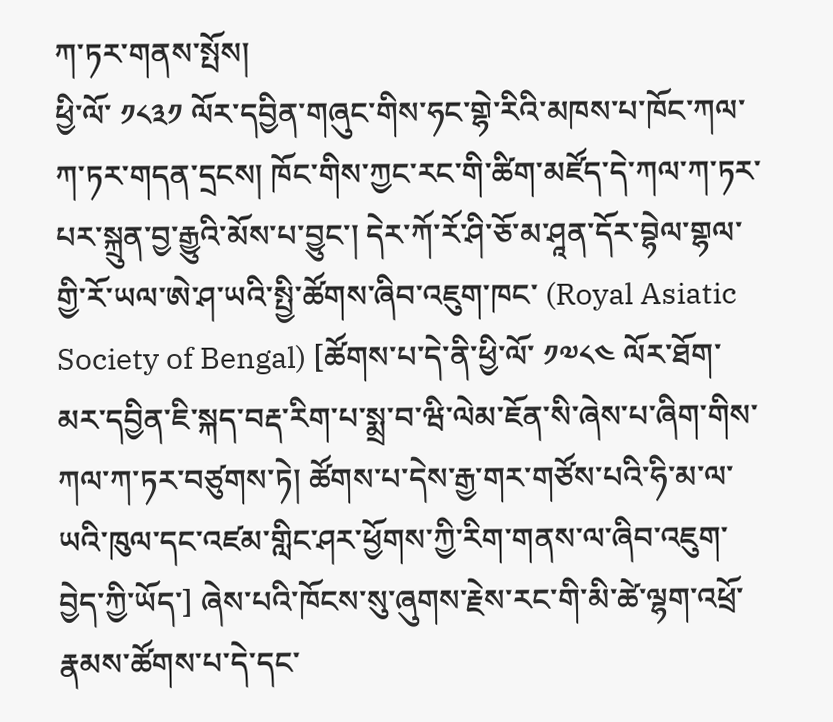ཀ་ཏར་གནས་སྤོས།
ཕྱི་ལོ་ ༡༨༣༡ ལོར་དབྱིན་གཞུང་གིས་ཧང་གྷེ་རིའི་མཁས་པ་ཁོང་ཀལ་ཀ་ཏར་གདན་དྲངས། ཁོང་གིས་ཀྱང་རང་གི་ཚིག་མཛོད་དེ་ཀལ་ཀ་ཏར་པར་སྐྲུན་བྱ་རྒྱུའི་མོས་པ་བྱུང་། དེར་ཀོ་རོ་ཤི་ཅོ་མ་ཤཱན་དོར་བྷེལ་གྷལ་གྱི་རོ་ཡལ་ཨེ་ཤ་ཡའི་སྤྱི་ཚོགས་ཞིབ་འཇུག་ཁང་ (Royal Asiatic Society of Bengal) [ཚོགས་པ་དེ་ནི་ཕྱི་ལོ་ ༡༧༨༤ ལོར་ཐོག་མར་དབྱིན་ཇི་སྐད་བརྡ་རིག་པ་སྨྲ་བ་ཝི་ལེམ་ཇོན་སི་ཞེས་པ་ཞིག་གིས་ཀལ་ཀ་ཏར་བཙུགས་ཏེ། ཚོགས་པ་དེས་རྒྱ་གར་གཙོས་པའི་ཧི་མ་ལ་ཡའི་ཁུལ་དང་འཛམ་གླིང་ཤར་ཕྱོགས་ཀྱི་རིག་གནས་ལ་ཞིབ་འཇུག་བྱེད་ཀྱི་ཡོད་] ཞེས་པའི་ཁོངས་སུ་ཞུགས་རྗེས་རང་གི་མི་ཚེ་ལྷག་འཕྲོ་རྣམས་ཚོགས་པ་དེ་དང་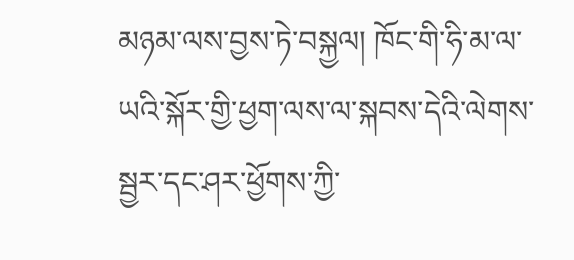མཉམ་ལས་བྱས་ཏེ་བསྐྱལ། ཁོང་གི་ཧི་མ་ལ་ཡའི་སྐོར་གྱི་ཕྱག་ལས་ལ་སྐབས་དེའི་ལེགས་སྦྱར་དང་ཤར་ཕྱོགས་ཀྱི་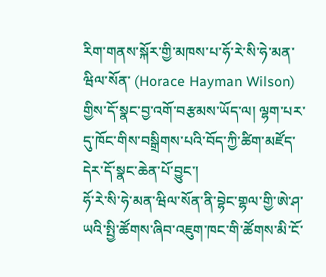རིག་གནས་སྐོར་གྱི་མཁས་པ་ཧོ་རེ་སི་ཧེ་མན་ཝིལ་སོན་ (Horace Hayman Wilson) གྱིས་དོ་སྣང་བྱ་འགོ་བརྩམས་ཡོད་ལ། ལྷག་པར་དུ་ཁོང་གིས་བསྒྲིགས་པའི་བོད་ཀྱི་ཚིག་མཛོད་དེར་དོ་སྣང་ཆེན་པོ་བྱུང་།
ཧོ་རེ་སི་ཧེ་མན་ཝིལ་སོན་ནི་བྷེང་གྷལ་གྱི་ཨེ་ཤ་ཡའི་སྤྱི་ཚོགས་ཞིབ་འཇུག་ཁང་གི་ཚོགས་མི་ངོ་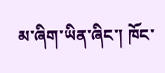མ་ཞིག་ཡིན་ཞིང་། ཁོང་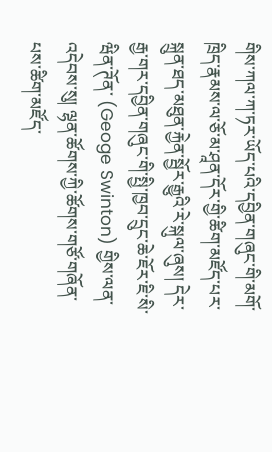གིས་ཀལ་ཀ་ཏར་ཡོད་པའི་དབྱིན་གཞུང་གི་མགོ་ཁྲིད་རྣམས་ལ་ཅོ་མ་ཤཱན་དོར་གྱི་ཚིག་མཛོད་པར་སྐྲུན་ཐད་མཐུན་རྐྱེན་སྦྱོར་རྒྱུའི་རེ་སྐུལ་ཞུས། དེར་རྒྱ་གར་དབྱིན་གཞུང་གི་སྤྱི་ཁྱབ་དྲུང་ཆེ་ཇོར་ཇི་སི་ཝིན་ཊོན་ (Geoge Swinton) གྱིས་ལན་འདེབས་སུ། ལྷན་ཚོགས་ཀྱི་ཚོགས་གཙོ་གཞོན་པས་ཚིག་མཛོད་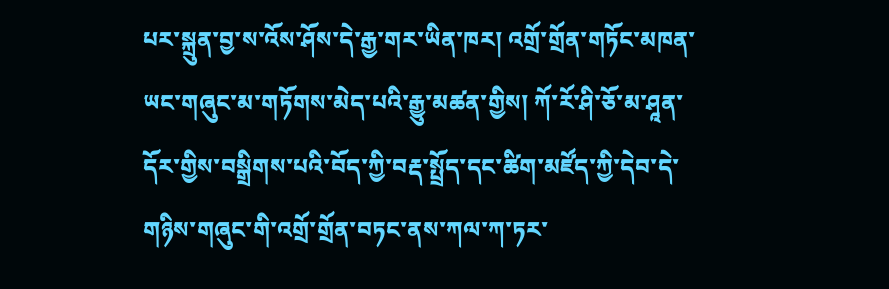པར་སྐྲུན་བྱ་ས་འོས་ཤོས་དེ་རྒྱ་གར་ཡིན་ཁར། འགྲོ་གྲོན་གཏོང་མཁན་ཡང་གཞུང་མ་གཏོགས་མེད་པའི་རྒྱུ་མཚན་གྱིས། ཀོ་རོ་ཤི་ཅོ་མ་ཤཱན་དོར་གྱིས་བསྒྲིགས་པའི་བོད་ཀྱི་བརྡ་སྤྲོད་དང་ཚིག་མཛོད་ཀྱི་དེབ་དེ་གཉིས་གཞུང་གི་འགྲོ་གྲོན་བཏང་ནས་ཀལ་ཀ་ཏར་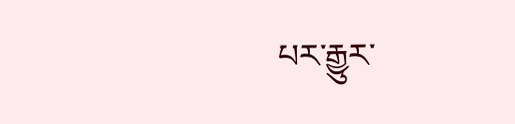པར་རྒྱུར་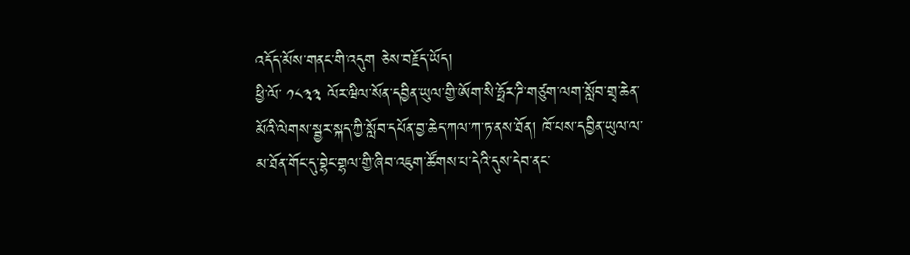འདོད་མོས་གནང་གི་འདུག ཅེས་བརྗོད་ཡོད།
ཕྱི་ལོ་ ༡༨༣༣ ལོར་ཝིལ་སོན་དབྱིན་ཡུལ་གྱི་ཨོག་སི་ཧྥོར་ཌི་གཙུག་ལག་སློབ་གྲྭ་ཆེན་མོའི་ལེགས་སྦྱར་སྐད་ཀྱི་སློབ་དཔོན་བྱ་ཆེད་ཀལ་ཀ་ཏ་ནས་ཐོན། ཁོ་པས་དབྱིན་ཡུལ་ལ་མ་ཐོན་གོང་དུ་བྷེང་གྷལ་གྱི་ཞིབ་འཇུག་ཚོགས་པ་དེའི་དུས་དེབ་ནང་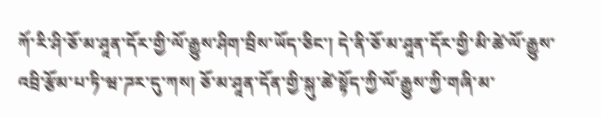ཀོ་རི་ཤི་ཅོ་མ་ཤཱན་དོར་གྱི་ལོ་རྒྱུས་ཤིག་བྲིས་ཡོད་ཅིང་། དེ་ནི་ཅོ་མ་ཤཱན་དོར་གྱི་མི་ཚེ་ལོ་རྒྱུས་འབྲི་རྩོམ་པ་ཏི་ཝ་ཌར་དུ་ཀས། ཅོ་མ་ཤཱན་དོན་གྱི་སྐུ་ཚེ་སྟོད་ཀྱི་ལོ་རྒྱུས་ཀྱི་གཞི་མ་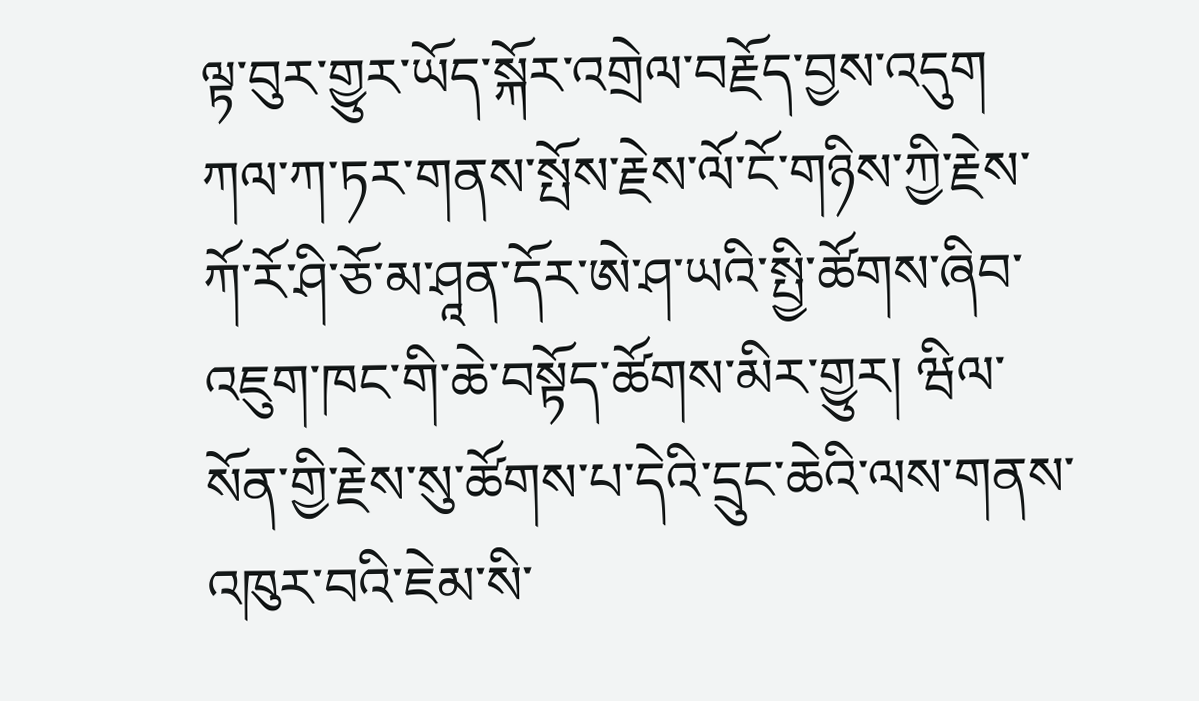ལྟ་བུར་གྱུར་ཡོད་སྐོར་འགྲེལ་བརྗོད་བྱས་འདུག
ཀལ་ཀ་ཏར་གནས་སྤོས་རྗེས་ལོ་ངོ་གཉིས་ཀྱི་རྗེས་ཀོ་རོ་ཤི་ཅོ་མ་ཤཱན་དོར་ཨེ་ཤ་ཡའི་སྤྱི་ཚོགས་ཞིབ་འཇུག་ཁང་གི་ཆེ་བསྟོད་ཚོགས་མིར་གྱུར། ཝིལ་སོན་གྱི་རྗེས་སུ་ཚོགས་པ་དེའི་དྲུང་ཆེའི་ལས་གནས་འཁུར་བའི་ཇེམ་སི་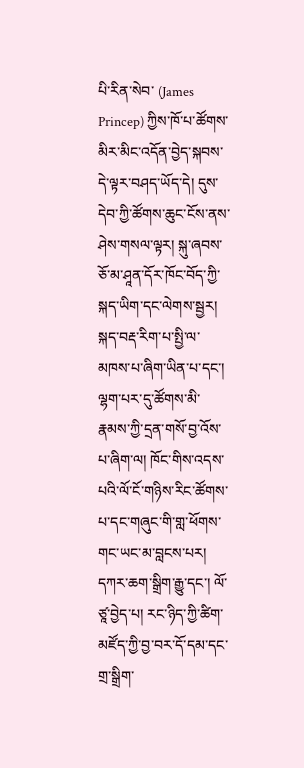པི་རིན་སེབ་ (James Princep) ཀྱིས་ཁོ་པ་ཚོགས་མིར་མིང་འདོན་བྱེད་སྐབས་དེ་ལྟར་བཤད་ཡོད་དེ། དུས་དེབ་ཀྱི་ཚོགས་ཆུང་ངོས་ནས་ཤེས་གསལ་ལྟར། སྐུ་ཞབས་ཅོ་མ་ཤཱན་དོར་ཁོང་བོད་ཀྱི་སྐད་ཡིག་དང་ལེགས་སྦྱར། སྐད་བརྡ་རིག་པ་སྤྱི་ལ་མཁས་པ་ཞིག་ཡིན་པ་དང་། ལྷག་པར་དུ་ཚོགས་མི་རྣམས་ཀྱི་དྲན་གསོ་བྱ་འོས་པ་ཞིག་ལ། ཁོང་གིས་འདས་པའི་ལོ་ངོ་གཉིས་རིང་ཚོགས་པ་དང་གཞུང་གི་གླ་ཕོགས་གང་ཡང་མ་བླངས་པར། དཀར་ཆག་སྒྲིག་རྒྱུ་དང་། ལོ་ཙཱ་བྱེད་པ། རང་ཉིད་ཀྱི་ཚིག་མཛོད་ཀྱི་བྱ་བར་དོ་དམ་དང་གྲ་སྒྲིག་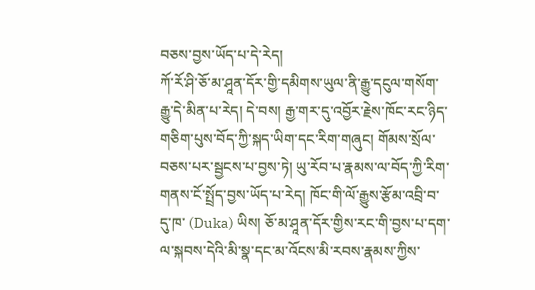བཅས་བྱས་ཡོད་པ་དེ་རེད།
ཀོ་རོ་ཤི་ཅོ་མ་ཤཱན་དོར་གྱི་དམིགས་ཡུལ་ནི་རྒྱུ་དངུལ་གསོག་རྒྱུ་དེ་མིན་པ་རེད། དེ་བས། རྒྱ་གར་དུ་འབྱོར་རྗེས་ཁོང་རང་ཉིད་གཅིག་པུས་བོད་ཀྱི་སྐད་ཡིག་དང་རིག་གཞུང། གོམས་སྲོལ་བཅས་པར་སྦྱངས་པ་བྱས་ཏེ། ཡུ་རོབ་པ་རྣམས་ལ་བོད་ཀྱི་རིག་གནས་ངོ་སྤྲོད་བྱས་ཡོད་པ་རེད། ཁོང་གི་ལོ་རྒྱུས་རྩོམ་འབྲི་བ་དུ་ཁ་ (Duka) ཡིས། ཅོ་མ་ཤཱན་དོར་གྱིས་རང་གི་བྱས་པ་དག་ལ་སྐབས་དེའི་མི་སྣ་དང་མ་འོངས་མི་རབས་རྣམས་ཀྱིས་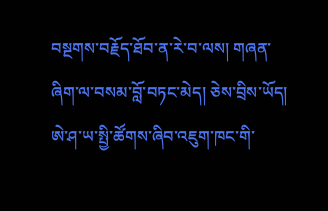བསྔགས་བརྗོད་ཐོབ་ན་རེ་བ་ལས། གཞན་ཞིག་ལ་བསམ་བློ་བཏང་མེད། ཅེས་བྲིས་ཡོད།
ཨེ་ཤ་ཡ་སྤྱི་ཚོགས་ཞིབ་འཇུག་ཁང་གི་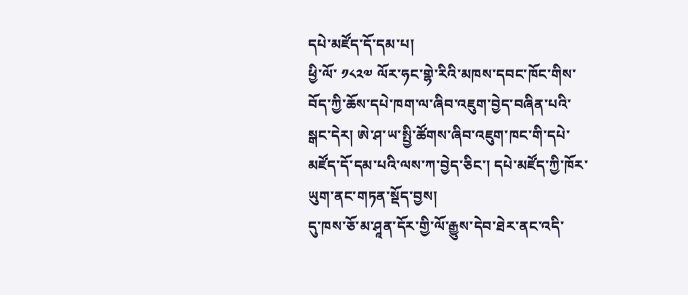དཔེ་མཛོད་དོ་དམ་པ།
ཕྱི་ལོ་ ༡༨༢༧ ལོར་ཧང་གྷེ་རིའི་མཁས་དབང་ཁོང་གིས་བོད་ཀྱི་ཆོས་དཔེ་ཁག་ལ་ཞིབ་འཇུག་བྱེད་བཞིན་པའི་སྒང་དེར། ཨེ་ཤ་ཡ་སྤྱི་ཚོགས་ཞིབ་འཇུག་ཁང་གི་དཔེ་མཛོད་དོ་དམ་པའི་ལས་ཀ་བྱེད་ཅིང་། དཔེ་མཛོད་ཀྱི་ཁོར་ཡུག་ནང་གཏན་སྡོད་བྱས།
དུ་ཁས་ཅོ་མ་ཤཱན་དོར་གྱི་ལོ་རྒྱུས་དེབ་ཐེར་ནང་འདི་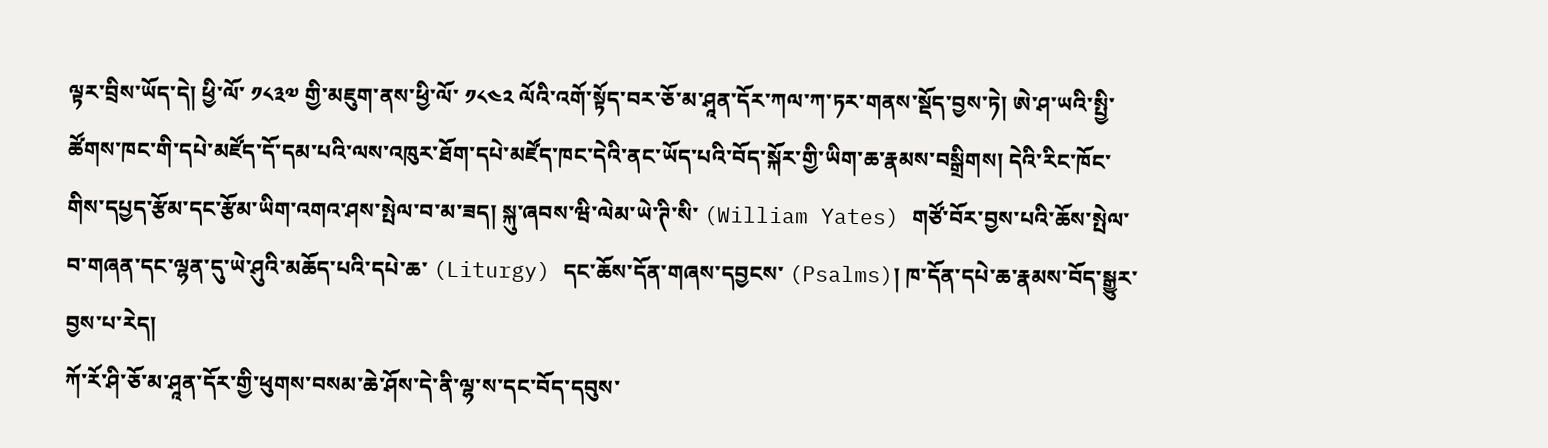ལྟར་བྲིས་ཡོད་དེ། ཕྱི་ལོ་ ༡༨༣༧ གྱི་མཇུག་ནས་ཕྱི་ལོ་ ༡༨༤༢ ལོའི་འགོ་སྟོད་བར་ཅོ་མ་ཤཱན་དོར་ཀལ་ཀ་ཏར་གནས་སྡོད་བྱས་ཏེ། ཨེ་ཤ་ཡའི་སྤྱི་ཚོགས་ཁང་གི་དཔེ་མཛོད་དོ་དམ་པའི་ལས་འཁུར་ཐོག་དཔེ་མཛོད་ཁང་དེའི་ནང་ཡོད་པའི་བོད་སྐོར་གྱི་ཡིག་ཆ་རྣམས་བསྒྲིགས། དེའི་རིང་ཁོང་གིས་དཔྱད་རྩོམ་དང་རྩོམ་ཡིག་འགའ་ཤས་སྤེལ་བ་མ་ཟད། སྐུ་ཞབས་ཝི་ལེམ་ཡེ་ཊི་སི་ (William Yates) གཙོ་བོར་བྱས་པའི་ཆོས་སྤེལ་བ་གཞན་དང་ལྷན་དུ་ཡེ་ཤུའི་མཆོད་པའི་དཔེ་ཆ་ (Liturgy) དང་ཆོས་དོན་གཞས་དབྱངས་ (Psalms)། ཁ་དོན་དཔེ་ཆ་རྣམས་བོད་སྒྱུར་བྱས་པ་རེད།
ཀོ་རོ་ཤི་ཅོ་མ་ཤཱན་དོར་གྱི་ཕུགས་བསམ་ཆེ་ཤོས་དེ་ནི་ལྷ་ས་དང་བོད་དབུས་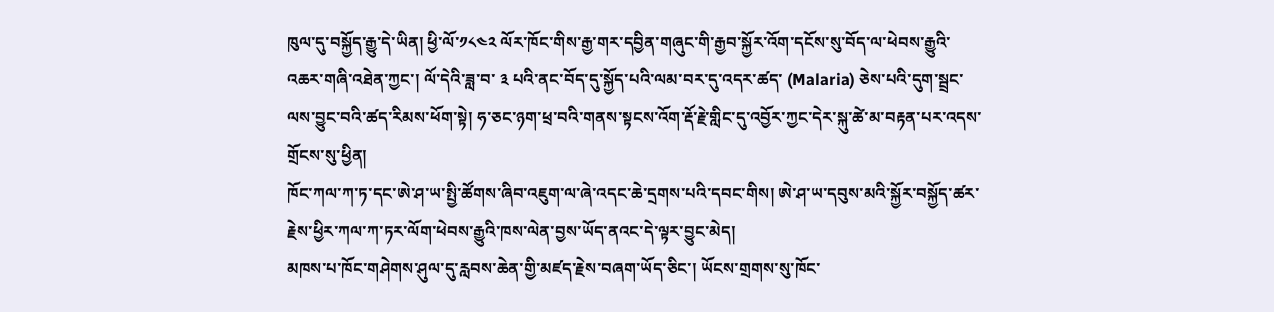ཁུལ་དུ་བསྐྱོད་རྒྱུ་དེ་ཡིན། ཕྱི་ལོ་༡༨༤༢ ལོར་ཁོང་གིས་རྒྱ་གར་དབྱིན་གཞུང་གི་རྒྱབ་སྐྱོར་འོག་དངོས་སུ་བོད་ལ་ཕེབས་རྒྱུའི་འཆར་གཞི་འཐེན་ཀྱང་། ལོ་དེའི་ཟླ་བ་ ༣ པའི་ནང་བོད་དུ་སྐྱོད་པའི་ལམ་བར་དུ་འདར་ཚད་ (Malaria) ཅེས་པའི་དུག་སྦྲང་ལས་བྱུང་བའི་ཚད་རིམས་ཕོག་སྟེ། ཧ་ཅང་ཉག་ཕྲ་བའི་གནས་སྟངས་འོག་རྡོ་རྗེ་གླིང་དུ་འབྱོར་ཀྱང་དེར་སྐུ་ཚེ་མ་བརྟན་པར་འདས་གྲོངས་སུ་ཕྱིན།
ཁོང་ཀལ་ཀ་ཏ་དང་ཨེ་ཤ་ཡ་སྤྱི་ཚོགས་ཞིབ་འཇུག་ལ་ཞེ་འདང་ཆེ་དྲགས་པའི་དབང་གིས། ཨེ་ཤ་ཡ་དབུས་མའི་སྐྱོར་བསྐྱོད་ཚར་རྗེས་ཕྱིར་ཀལ་ཀ་ཏར་ལོག་ཕེབས་རྒྱུའི་ཁས་ལེན་བྱས་ཡོད་ནའང་དེ་ལྟར་བྱུང་མེད།
མཁས་པ་ཁོང་གཤེགས་ཤུལ་དུ་རླབས་ཆེན་གྱི་མཛད་རྗེས་བཞག་ཡོད་ཅིང་། ཡོངས་གྲགས་སུ་ཁོང་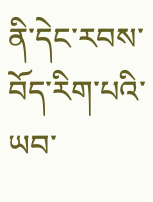ནི་དེང་རབས་བོད་རིག་པའི་ཡབ་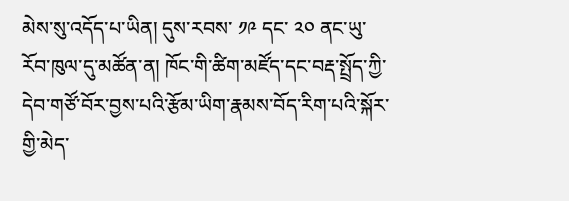མེས་སུ་འདོད་པ་ཡིན། དུས་རབས་ ༡༩ དང་ ༢༠ ནང་ཡུ་རོབ་ཁུལ་དུ་མཚོན་ན། ཁོང་གི་ཚིག་མཛོད་དང་བརྡ་སྤྲོད་ཀྱི་དེབ་གཙོ་བོར་བྱས་པའི་རྩོམ་ཡིག་རྣམས་བོད་རིག་པའི་སྐོར་གྱི་མེད་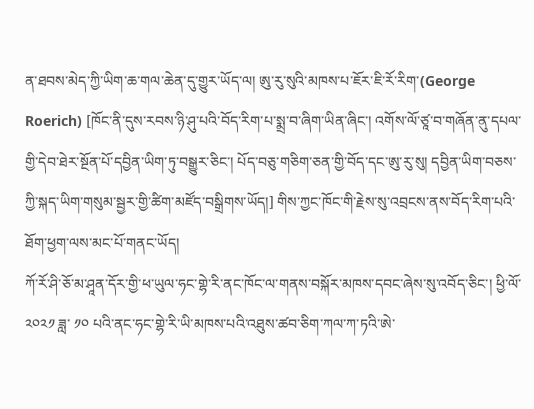ན་ཐབས་མེད་ཀྱི་ཡིག་ཆ་གལ་ཆེན་དུ་གྱུར་ཡོད་ལ། ཨུ་རུ་སུའི་མཁས་པ་ཇོར་ཇི་རོ་རིག་(George Roerich) [ཁོང་ནི་དུས་རབས་ཉི་ཤུ་པའི་བོད་རིག་པ་སྨྲ་བ་ཞིག་ཡིན་ཞིང་། འགོས་ལོ་ཙཱ་བ་གཞོན་ནུ་དཔལ་གྱི་དེབ་ཐེར་སྔོན་པོ་དབྱིན་ཡིག་ཏུ་བསྒྱུར་ཅིང་། པོད་བཅུ་གཅིག་ཅན་གྱི་བོད་དང་ཨུ་རུ་སུ། དབྱིན་ཡིག་བཅས་ཀྱི་སྐད་ཡིག་གསུམ་སྦྱར་གྱི་ཚིག་མཛོད་བསྒྲིགས་ཡོད།] གིས་ཀྱང་ཁོང་གི་རྗེས་སུ་འབྲངས་ནས་བོད་རིག་པའི་ཐོག་ཕྱག་ལས་མང་པོ་གནང་ཡོད།
ཀོ་རོ་ཤི་ཅོ་མ་ཤཱན་དོར་གྱི་ཕ་ཡུལ་ཧང་གྷེ་རི་ནང་ཁོང་ལ་གནས་བསྐོར་མཁས་དབང་ཞེས་སུ་འབོད་ཅིང་། ཕྱི་ལོ་ ༢༠༢༡ ཟླ་ ༡༠ པའི་ནང་ཧང་གྷེ་རི་ཡི་མཁས་པའི་འཐུས་ཚབ་ཅིག་ཀལ་ཀ་ཏའི་ཨེ་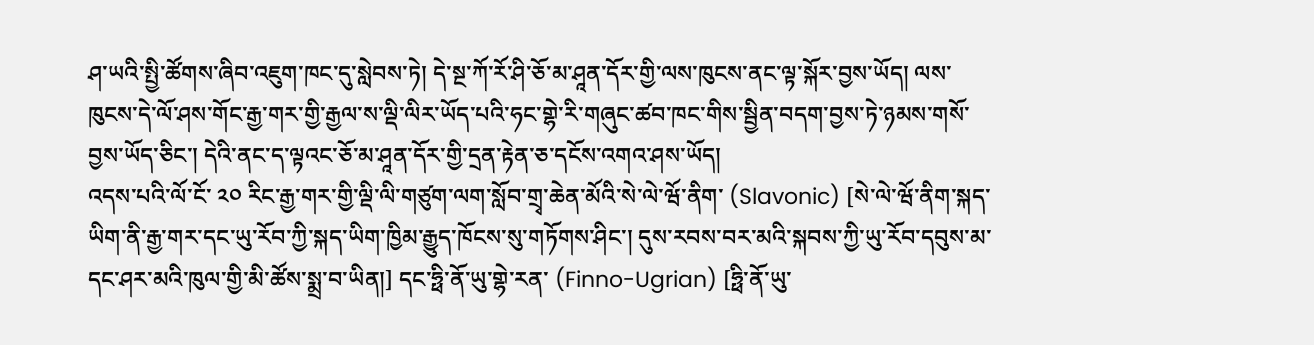ཤ་ཡའི་སྤྱི་ཚོགས་ཞིབ་འཇུག་ཁང་དུ་སླེབས་ཏེ། དེ་སྔ་ཀོ་རོ་ཤི་ཅོ་མ་ཤཱན་དོར་གྱི་ལས་ཁུངས་ནང་ལྟ་སྐོར་བྱས་ཡོད། ལས་ཁུངས་དེ་ལོ་ཤས་གོང་རྒྱ་གར་གྱི་རྒྱལ་ས་ལྡི་ལིར་ཡོད་པའི་ཧང་གྷེ་རི་གཞུང་ཚབ་ཁང་གིས་སྦྱིན་བདག་བྱས་ཏེ་ཉམས་གསོ་བྱས་ཡོད་ཅིང་། དེའི་ནང་ད་ལྟའང་ཅོ་མ་ཤཱན་དོར་གྱི་དྲན་རྟེན་ཅ་དངོས་འགའ་ཤས་ཡོད།
འདས་པའི་ལོ་ངོ་ ༢༠ རིང་རྒྱ་གར་གྱི་ལྡི་ལི་གཙུག་ལག་སློབ་གྲྭ་ཆེན་མོའི་སེ་ལེ་ཝོ་ནིག་ (Slavonic) [སེ་ལེ་ཝོ་ནིག་སྐད་ཡིག་ནི་རྒྱ་གར་དང་ཡུ་རོབ་ཀྱི་སྐད་ཡིག་ཁྱིམ་རྒྱུད་ཁོངས་སུ་གཏོགས་ཤིང་། དུས་རབས་བར་མའི་སྐབས་ཀྱི་ཡུ་རོབ་དབུས་མ་དང་ཤར་མའི་ཁུལ་གྱི་མི་ཚོས་སྨྲ་བ་ཡིན།] དང་ཧྥི་ནོ་ཡུ་གྷེ་རན་ (Finno-Ugrian) [ཧྥི་ནོ་ཡུ་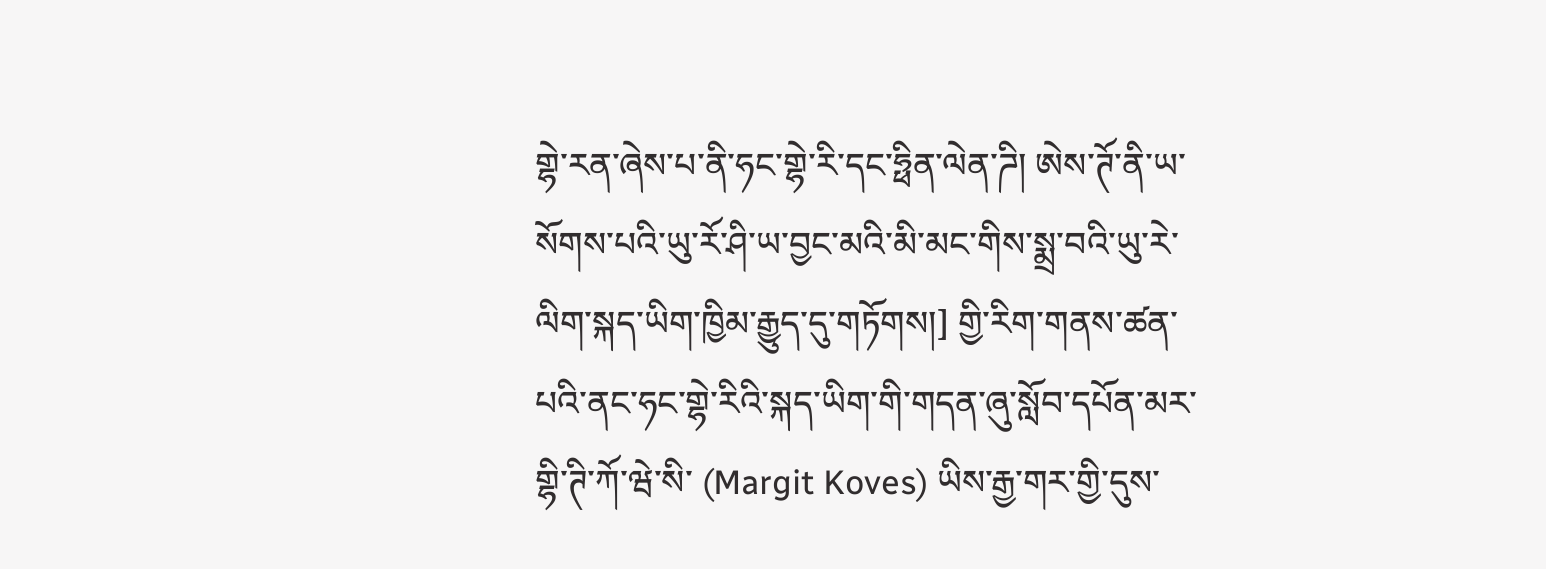གྷེ་རན་ཞེས་པ་ནི་ཧང་གྷེ་རི་དང་ཧྥིན་ལེན་ཌི། ཨེས་ཊོ་ནི་ཡ་སོགས་པའི་ཡུ་རོ་ཤི་ཡ་བྱང་མའི་མི་མང་གིས་སྨྲ་བའི་ཡུ་རེ་ལིག་སྐད་ཡིག་ཁྱིམ་རྒྱུད་དུ་གཏོགས།] གྱི་རིག་གནས་ཚན་པའི་ནང་ཧང་གྷེ་རིའི་སྐད་ཡིག་གི་གདན་ཞུ་སློབ་དཔོན་མར་གྷི་ཊི་ཀོ་ཝེ་སི་ (Margit Koves) ཡིས་རྒྱ་གར་གྱི་དུས་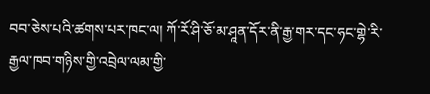བབ་ཅེས་པའི་ཚགས་པར་ཁང་ལ། ཀོ་རོ་ཤི་ཅོ་མ་ཤཱན་དོར་ནི་རྒྱ་གར་དང་ཧང་གྷེ་རི་རྒྱལ་ཁབ་གཉིས་གྱི་འབྲེལ་ལམ་གྱི་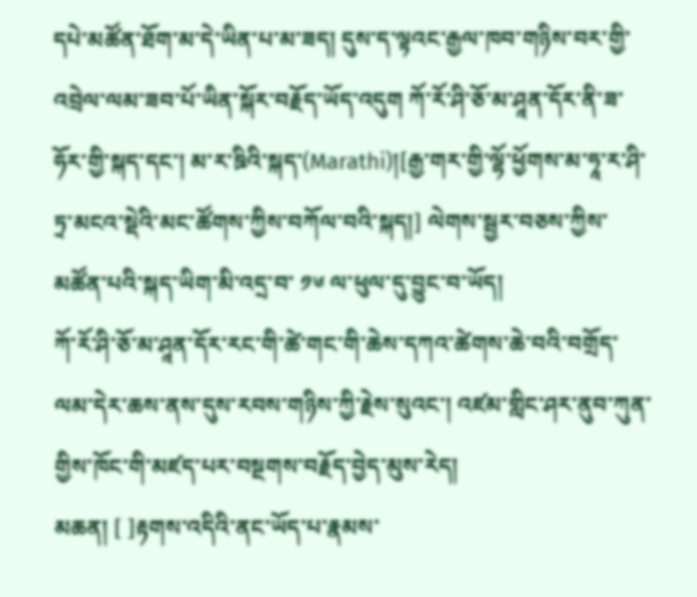དཔེ་མཚོན་ཐོག་མ་དེ་ཡིན་པ་མ་ཟད། དུས་ད་ལྟའང་རྒྱལ་ཁབ་གཉིས་བར་གྱི་འབྲེལ་ལམ་ཟབ་པོ་ཡིན་སྐོར་བརྗོད་ཡོད་འདུག ཀོ་རོ་ཤི་ཅོ་མ་ཤཱན་དོར་ནི་ཟ་ཧོར་གྱི་སྐད་དང་། མ་ར་ཋིའི་སྐད་(Marathi)།[རྒྱ་གར་གྱི་ལྷོ་ཕྱོགས་མ་ཧཱ་ར་ཤི་ཏྲ་མངའ་སྡེའི་མང་ཚོགས་ཀྱིས་བཀོལ་བའི་སྐད།] ལེགས་སྦྱར་བཅས་ཀྱིས་མཚོན་པའི་སྐད་ཡིག་མི་འདྲ་བ་ ༡༦ ལ་ཕུལ་དུ་བྱུང་བ་ཡོད།
ཀོ་རོ་ཤི་ཅོ་མ་ཤཱན་དོར་རང་གི་ཚེ་གང་གི་ཆེས་དཀའ་ཚེགས་ཆེ་བའི་བགྲོད་ལམ་དེར་ཆས་ནས་དུས་རབས་གཉིས་ཀྱི་རྗེས་སུའང་། འཛམ་གླིང་ཤར་ནུབ་ཀུན་གྱིས་ཁོང་གི་མཛད་པར་བསྔགས་བརྗོད་བྱེད་མུས་རེད།
མཆན། [ ]རྟགས་འདིའི་ནང་ཡོད་པ་རྣམས་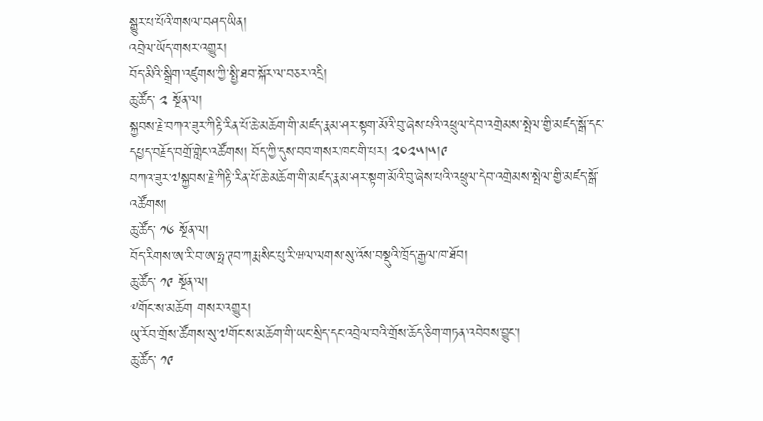སྒྱུར་པ་པོའི་གསལ་བཤད་ཡིན།
འབྲེལ་ཡོད་གསར་འགྱུར།
བོད་མིའི་སྒྲིག་འཛུགས་ཀྱི་སྤྱི་ཐབ་སྐོར་ལ་བཅར་འདྲི།
ཆུ་ཚོད་ ༢ སྔོན་ལ།
སྐྱབས་རྗེ་བཀའ་ཟུར་ཀིརྟི་རིན་པོ་ཆེ་མཆོག་གི་མཛད་རྣམ་ཤར་སྟག་མོའི་བུ་ཞེས་པའི་འཕྲུལ་དེབ་འགྲེམས་སྤེལ་གྱི་མཛད་སྒོ་དང་དཔྱད་བརྗོད་བགྲོ་གླེང་འཚོགས། བོད་ཀྱི་དུས་བབ་གསར་ཁང་གི་པར། ༢༠༢༥།༥།༩
བཀའ་ཟུར་༧སྐྱབས་རྗེ་ཀིརྟི་རིན་པོ་ཆེ་མཆོག་གི་མཛད་རྣམ་ཤར་སྟག་མོའི་བུ་ཞེས་པའི་འཕྲུལ་དེབ་འགྲེམས་སྤེལ་གྱི་མཛད་སྒོ་འཚོགས།
ཆུ་ཚོད་ ༡༦ སྔོན་ལ།
བོད་རིགས་ཨ་རི་བ་ཨ་ཧྥ་ཊབ་ཀརྨ་སིང་པུ་རི་ཝལ་ལགས་སུ་འོས་བསྡུའི་ཁྲོད་རྒྱལ་ཁ་ཐོབ།
ཆུ་ཚོད་ ༡༩ སྔོན་ལ།
༸གོང་ས་མཆོག གསར་འགྱུར།
ཡུ་རོབ་གྲོས་ཚོགས་སུ་༧གོང་ས་མཆོག་གི་ཡང་སྲིད་དང་འབྲེལ་བའི་གྲོས་ཆོད་ཅིག་གཏན་འབེབས་བྱུང་།
ཆུ་ཚོད་ ༡༩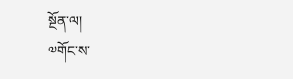སྔོན་ལ།
༧གོང་ས་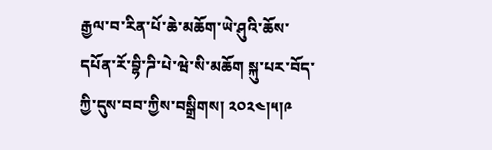རྒྱལ་བ་རིན་པོ་ཆེ་མཆོག་ཡེ་ཤུའི་ཆོས་དཔོན་རོ་བྷི་ཌི་པེ་ཝེ་སི་མཆོག སྐུ་པར་བོད་ཀྱི་དུས་བབ་ཀྱིས་བསྒྲིགས། ༢༠༢༤།༥།༩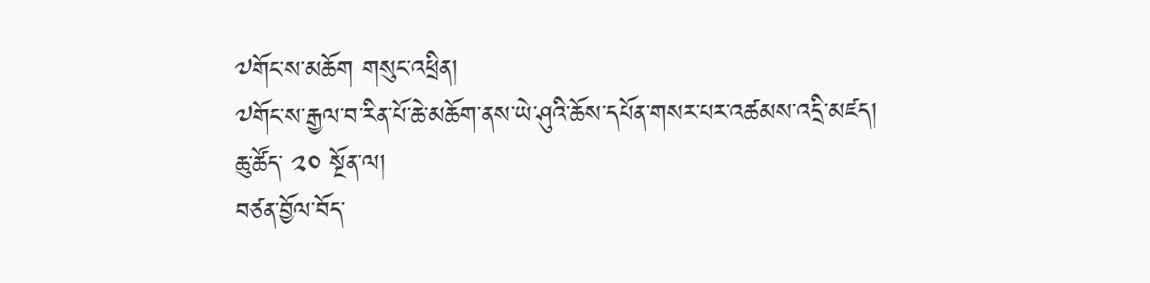༧གོང་ས་མཆོག གསུང་འཕྲིན།
༧གོང་ས་རྒྱལ་བ་རིན་པོ་ཆེ་མཆོག་ནས་ཡེ་ཤུའི་ཆོས་དཔོན་གསར་པར་འཚམས་འདྲི་མཛད།
ཆུ་ཚོད་ ༢༠ སྔོན་ལ།
བཙན་བྱོལ་བོད་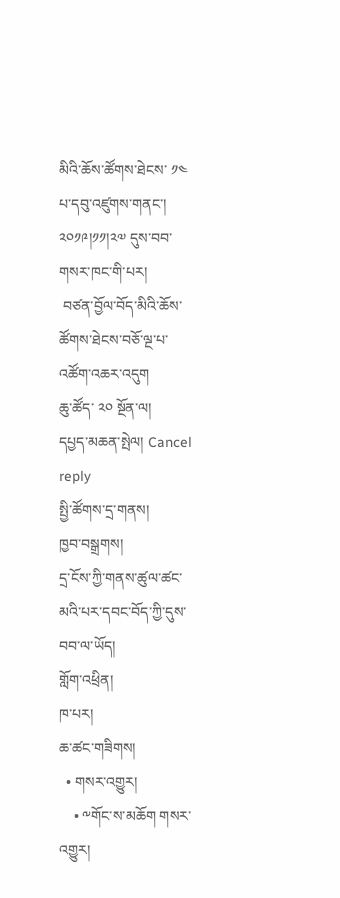མིའི་ཆོས་ཚོགས་ཐེངས་ ༡༤ པ་དབུ་འཛུགས་གནང་། ༢༠༡༩།༡༡།༢༧ དུས་བབ་གསར་ཁང་གི་པར།
 བཙན་བྱོལ་བོད་མིའི་ཆོས་ཚོགས་ཐེངས་བཅོ་ལྔ་པ་འཚོག་འཆར་འདུག
ཆུ་ཚོད་ ༢༠ སྔོན་ལ།
དཔྱད་མཆན་སྤེལ། Cancel reply
སྤྱི་ཚོགས་དྲ་གནས།
ཁྱབ་བསྒྲགས།
དྲ་ངོས་ཀྱི་གནས་ཚུལ་ཚང་མའི་པར་དབང་བོད་ཀྱི་དུས་བབ་ལ་ཡོད།
གློག་འཕྲིན།
ཁ་པར།
ཆ་ཚང་གཟིགས།
  • གསར་འགྱུར།
    • ༸གོང་ས་མཆོག གསར་འགྱུར།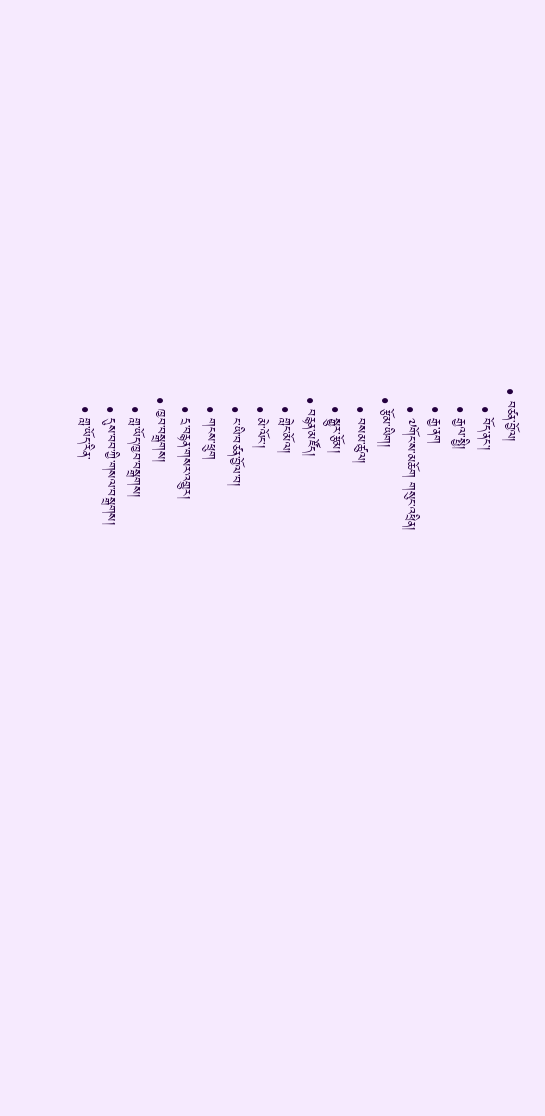• བཙན་བྱོལ།
    • བོད་ནང་།
    • རྒྱལ་སྤྱི།
    • རྒྱ་ནག
    • ༧གོང་ས་མཆོག གསུང་འཕྲིན།
  • རྩོམ་ཡིག།
    • བསམ་ཚུལ།
    • སྒྱུར་རྩོམ།
  • བརྙན་མཛོད།
    • གླེང་མོལ།
    • མེ་ལོང་།
    • ང་ཡི་བཙན་བྱོལ་བ།
    • གངས་ཕྲུག
    • དྲ་བརྙན་གསར་འགྱུར།
  • ཁྱབ་བསྒྲགས།
    • གླ་ཡོད་ཁྱབ་བསྒྲགས།
    • དུས་བབ་ཀྱི་གསལ་བསྒྲགས།
    • གླ་ཡོད་རིན་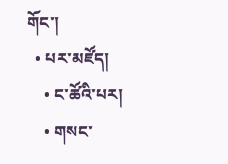གོང་།
  • པར་མཛོད།
    • ང་ཚོའི་པར།
    • གསང་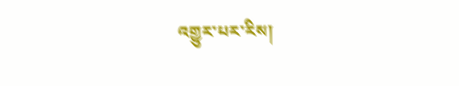འགྱུར་པར་རིས།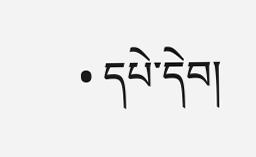• དཔེ་དེབ།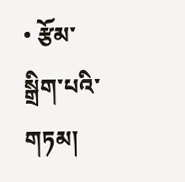• རྩོམ་སྒྲིག་པའི་གཏམ།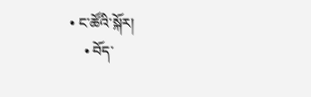• ང་ཚོའི་སྐོར།
    • བོད་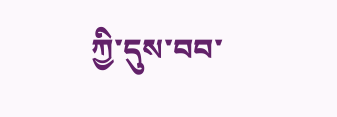ཀྱི་དུས་བབ་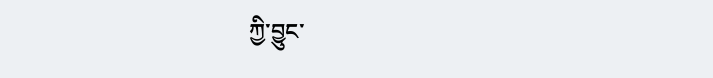ཀྱི་བྱུང་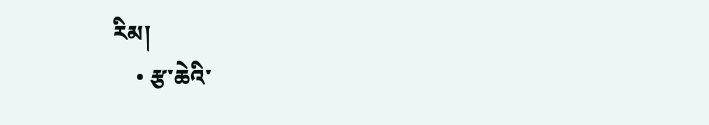རིམ།
    • རྩ་ཆེའི་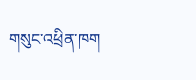གསུང་འཕྲིན་ཁག